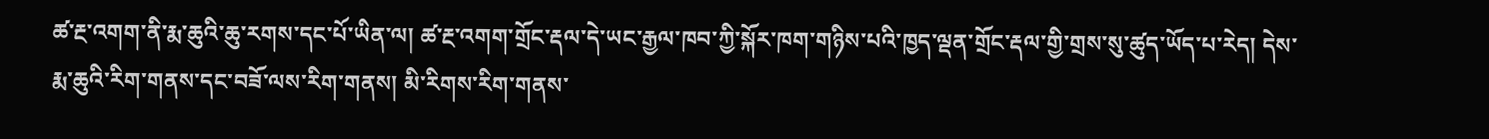ཚ་རྔ་འགག་ནི་རྨ་ཆུའི་ཆུ་རགས་དང་པོ་ཡིན་ལ། ཚ་རྔ་འགག་གྲོང་རྡལ་དེ་ཡང་རྒྱལ་ཁབ་ཀྱི་སྐོར་ཁག་གཉིས་པའི་ཁྱད་ལྡན་གྲོང་རྡལ་གྱི་གྲས་སུ་ཚུད་ཡོད་པ་རེད། དེས་རྨ་ཆུའི་རིག་གནས་དང་བཟོ་ལས་རིག་གནས། མི་རིགས་རིག་གནས་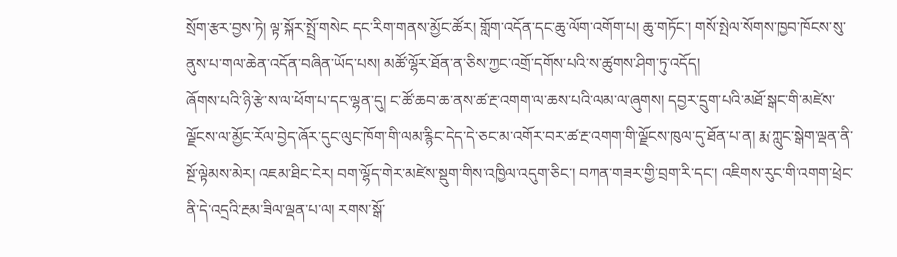སྲོག་རྩར་བྱས་ཏེ། ལྟ་སྐོར་སྤྲོ་གསེང དང་རིག་གནས་མྱོང་ཚོར། གློག་འདོན་དང་ཆུ་ལོག་འགོག་པ། ཆུ་གཏོང་། གསོ་སྤེལ་སོགས་ཁྱབ་ཁོངས་སུ་ནུས་པ་གལ་ཆེན་འདོན་བཞིན་ཡོད་པས། མཚོ་ལྷོར་ཐོན་ན་ཅིས་ཀྱང་འགྲོ་དགོས་པའི་ས་ཚུགས་ཤིག་ཏུ་འདོད།
ཞོགས་པའི་ཉི་རྩེ་ས་ལ་ཕོག་པ་དང་ལྷན་དུ། ང་ཚོ་ཆབ་ཆ་ནས་ཚ་རྔ་འགག་ལ་ཆས་པའི་ལམ་ལ་ཞུགས། དབྱར་དྲུག་པའི་མཐོ་སྒང་གི་མཛེས་ལྗོངས་ལ་མྱོང་རོལ་བྱེད་ཞོར་དུང་ལུང་ཁོག་གི་ལམ་རྙིང་དེད་དེ་ཅང་མ་འགོར་བར་ཚ་རྔ་འགག་གི་ལྗོངས་ཁུལ་དུ་ཐོན་པ་ན། རྨ་ཀླུང་སྒེག་ལྡན་ནི་སྔོ་ལྟེམས་མེར། འཇམ་ཐིང་ངེར། བག་ལྷོད་གེར་མཛེས་སྡུག་གིས་འཁྱིལ་འདུག་ཅིང་། བཀན་གཟར་གྱི་བྲག་རི་དང་། འཇིགས་རུང་གི་འགག་ཕྲེང་ནི་དེ་འདྲའི་རྔམ་ཟིལ་ལྡན་པ་ལ། རགས་སྒོ་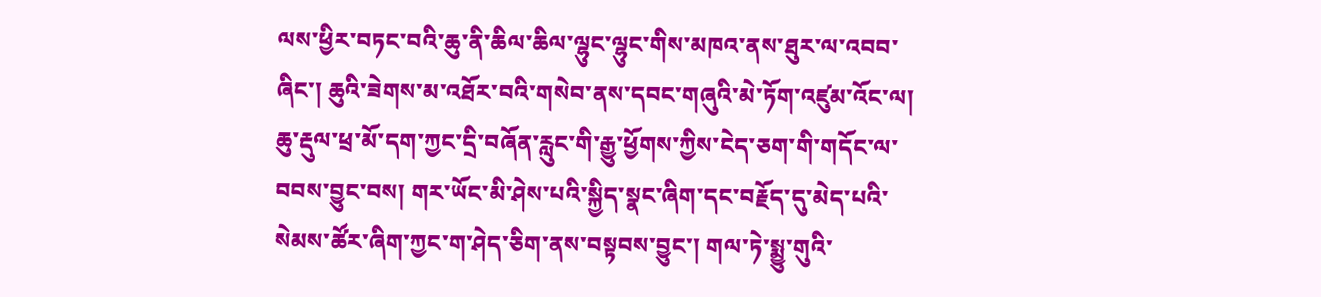ལས་ཕྱིར་བཏང་བའི་ཆུ་ནི་ཆིལ་ཆིལ་ལྷུང་ལྷུང་གིས་མཁའ་ནས་ཐུར་ལ་འབབ་ཞིང་། ཆུའི་ཟེགས་མ་འཐོར་བའི་གསེབ་ནས་དབང་གཞུའི་མེ་ཏོག་འཛུམ་འོང་ལ། ཆུ་རྡུལ་ཕྲ་མོ་དག་ཀྱང་དྲི་བཞོན་རླུང་གི་རྒྱུ་ཕྱོགས་ཀྱིས་ངེད་ཅག་གི་གདོང་ལ་བབས་བྱུང་བས། གར་ཡོང་མི་ཤེས་པའི་སྐྱིད་སྣང་ཞིག་དང་བརྗོད་དུ་མེད་པའི་སེམས་ཚོར་ཞིག་ཀྱང་ག་ཤེད་ཅིག་ནས་བསྟབས་བྱུང་། གལ་ཏེ་སྨྱུ་གུའི་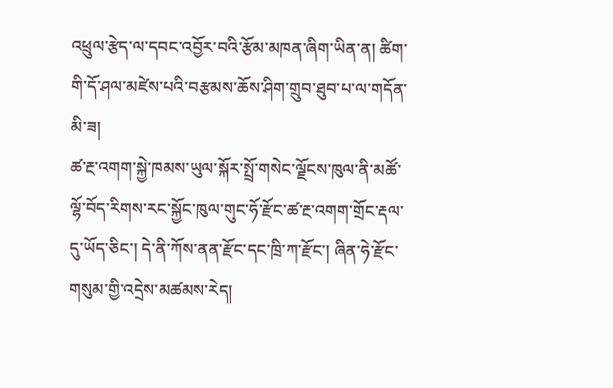འཕྲུལ་རྩེད་ལ་དབང་འབྱོར་བའི་རྩོམ་མཁན་ཞིག་ཡིན་ན། ཚིག་གི་དོ་ཤལ་མཛེས་པའི་བརྩམས་ཆོས་ཤིག་གྲུབ་ཐུབ་པ་ལ་གདོན་མི་ཟ།
ཚ་རྔ་འགག་སྐྱེ་ཁམས་ཡུལ་སྐོར་སྤྲོ་གསེང་ལྗོངས་ཁུལ་ནི་མཚོ་ལྷོ་བོད་རིགས་རང་སྐྱོང་ཁུལ་གུང་ཧོ་རྫོང་ཚ་རྔ་འགག་གྲོང་རྡལ་དུ་ཡོད་ཅིང་། དེ་ནི་ཀོས་ནན་རྫོང་དང་ཁྲི་ཀ་རྫོང་། ཞིན་ཧེ་རྫོང་གསུམ་གྱི་འདྲེས་མཚམས་རེད།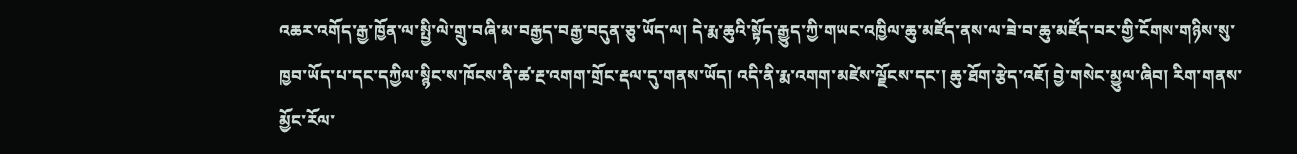འཆར་འགོད་རྒྱ་ཁྱོན་ལ་སྤྱི་ལེ་གྲུ་བཞི་མ་བརྒྱད་བརྒྱ་བདུན་ཅུ་ཡོད་ལ། དེ་རྨ་ཆུའི་སྟོད་རྒྱུད་ཀྱི་གཡང་འཁྱིལ་ཆུ་མཛོད་ནས་ལ་ཟེ་བ་ཆུ་མཛོད་བར་གྱི་ངོགས་གཉིས་སུ་ཁྱབ་ཡོད་པ་དང་དཀྱིལ་སྙིང་ས་ཁོངས་ནི་ཚ་རྔ་འགག་གྲོང་རྡལ་དུ་གནས་ཡོད། འདི་ནི་རྨ་འགག་མཛེས་ལྗོངས་དང་། ཆུ་ཐོག་རྩེད་འཇོ། བྱེ་གསེང་མྱུལ་ཞིབ། རིག་གནས་མྱོང་རོལ་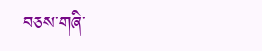བཅས་གཞི་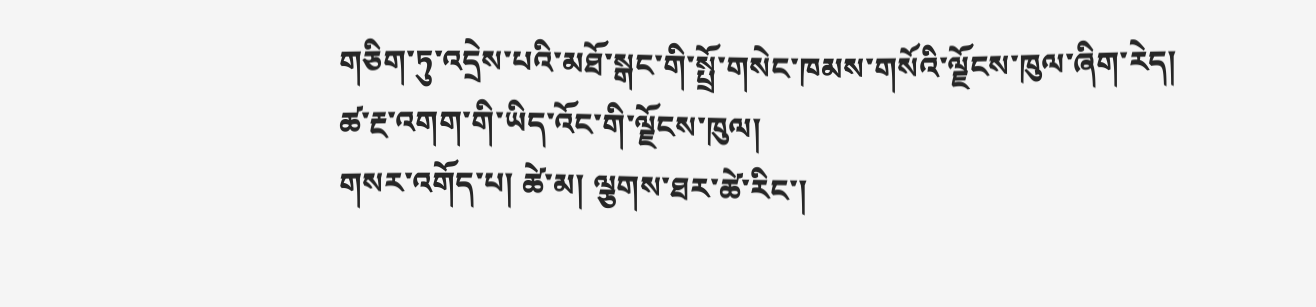གཅིག་ཏུ་འདྲེས་པའི་མཐོ་སྒང་གི་སྤྲོ་གསེང་ཁམས་གསོའི་ལྗོངས་ཁུལ་ཞིག་རེད།
ཚ་རྔ་འགག་གི་ཡིད་འོང་གི་ལྗོངས་ཁུལ།
གསར་འགོད་པ། ཚེ་མ། ལྕགས་ཐར་ཚེ་རིང་།